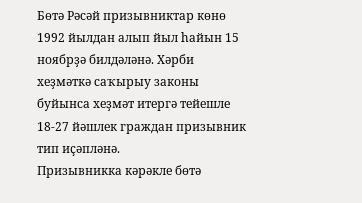Бөтә Рәсәй призывниктар көнө 1992 йылдан алып йыл һайын 15 ноябрҙә билдәләнә. Хәрби хеҙмәткә саҡырыу законы буйынса хеҙмәт итергә тейешле 18-27 йәшлек граждан призывник тип иҫәпләнә.
Призывникка кәрәкле бөтә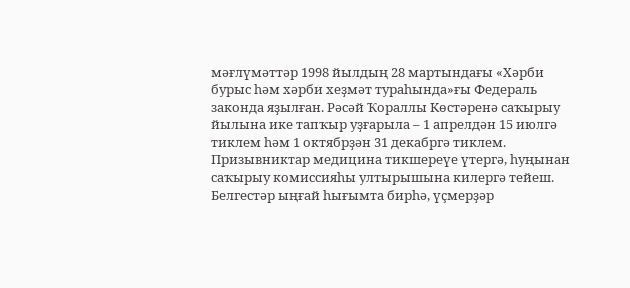мәғлүмәттәр 1998 йылдың 28 мартындағы «Хәрби бурыс һәм хәрби хеҙмәт тураһында»ғы Федераль законда яҙылған. Рәсәй Ҡораллы Көстәренә саҡырыу йылына ике тапҡыр уҙғарыла – 1 апрелдән 15 июлгә тиклем һәм 1 октябрҙән 31 декабргә тиклем. Призывниктар медицина тикшереүе үтергә, һуңынан саҡырыу комиссияһы ултырышына килергә тейеш. Белгестәр ыңғай һығымта бирһә, үҫмерҙәр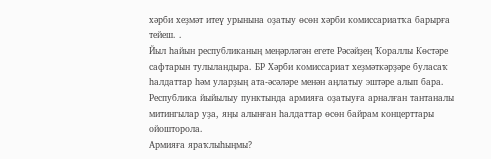хәрби хеҙмәт итеү урынына оҙатыу өсөн хәрби комиссариатҡа барырға тейеш. .
Йыл һайын республиканың меңәрләгән егете Рәсәйҙең Ҡораллы Көстәре сафтарын тулыландыра. БР Хәрби комиссариат хеҙмәткәрҙәре буласаҡ һалдаттар һәм уларҙың ата-әсәләре менән аңлатыу эштәре алып бара. Республика йыйылыу пунктында армияға оҙатыуға арналған тантаналы митингылар уҙа, яңы алынған һалдаттар өсөн байрам концерттары ойошторола.
Армияға яраҡлыһыңмы?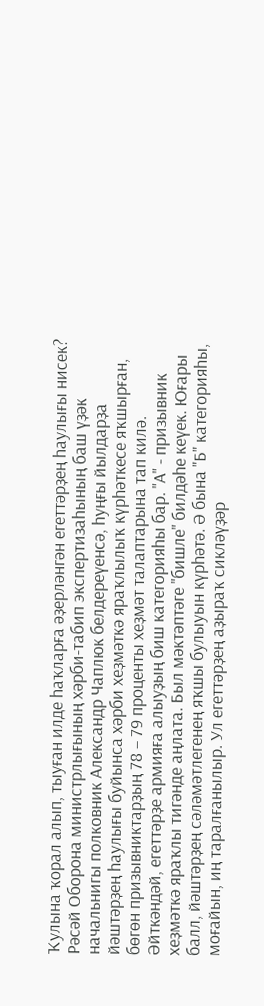Ҡулына ҡорал алып, тыуған илде һаҡларға әҙерләнгән егеттәрҙең һаулығы нисек?
Рәсәй Оборона министрлығының хәрби-табип экспертизаһының баш үҙәк начальнигы полковник Александр Чаплюк белдереүенсә, һуңғы йылдарҙа йәштәрҙең һаулығы буйынса хәрби хеҙмәткә яраҡлылыҡ күрһәткесе яҡшырған, бөгөн призывниктарҙың 78 – 79 проценты хеҙмәт талаптарына тап килә.
Әйткәндәй, егеттәрҙе армияға алыуҙың биш категорияһы бар. "А" - призывник хеҙмәткә яраҡлы тигәнде аңлата. Был мәктәптәге "бишле" билдәһе кеүек. Юғары балл, йәштәрҙең сәләмәтлегенең яҡшы булыуын күрһәтә. Ә бына "Б" категорияһы, моғайын, иң таралғанылыр. Ул егеттәрҙең аҙыраҡ сикләүҙәр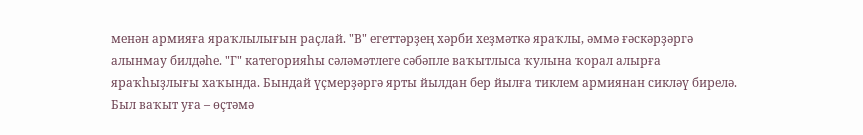менән армияға яраҡлылығын раҫлай. "В" егеттәрҙең хәрби хеҙмәткә яраҡлы, әммә ғәскәрҙәргә алынмау билдәһе. "Г" категорияһы сәләмәтлеге сәбәпле ваҡытлыса ҡулына ҡорал алырға яраҡһыҙлығы хаҡында. Бындай үҫмерҙәргә ярты йылдан бер йылға тиклем армиянан сикләү бирелә. Был ваҡыт уға – өҫтәмә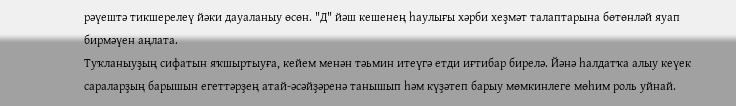рәүештә тикшерелеү йәки дауаланыу өсөн. "Д" йәш кешенең һаулығы хәрби хеҙмәт талаптарына бөтөнләй яуап бирмәүен аңлата.
Туҡланыуҙың сифатын яҡшыртыуға, кейем менән тәьмин итеүгә етди иғтибар бирелә. Йәнә һалдатҡа алыу кеүек сараларҙың барышын егеттәрҙең атай-әсәйҙәренә танышып һәм күҙәтеп барыу мөмкинлеге мөһим роль уйнай.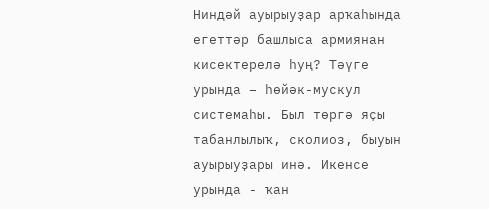Ниндәй ауырыуҙар арҡаһында егеттәр башлыса армиянан кисектерелә һуң? Тәүге урында – һөйәк-мускул системаһы. Был төргә яҫы табанлылыҡ, сколиоз, быуын ауырыуҙары инә. Икенсе урында - ҡан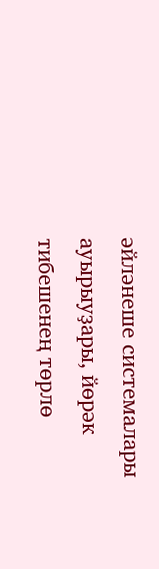әйләнеше системалары ауырыуҙары, йөрәк тибешенең төрлө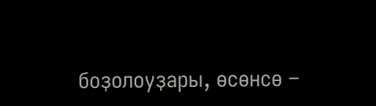боҙолоуҙары, өсөнсө –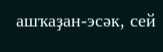ашҡаҙан-эсәк, сей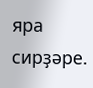яра сирҙәре.